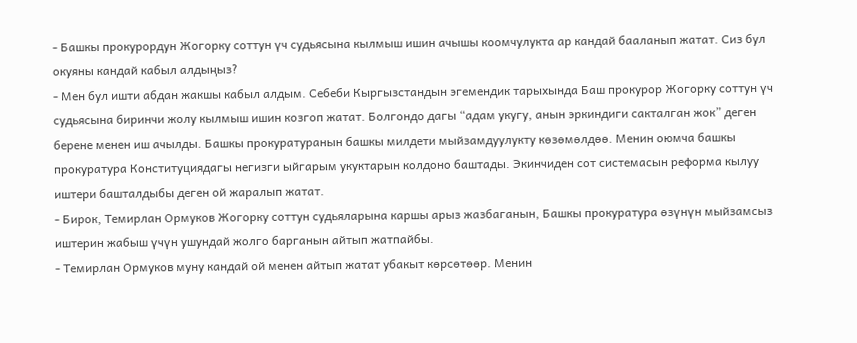- Башкы прокурордун Жогорку соттун үч судьясына кылмыш ишин ачышы коомчулукта ар кандай бааланып жатат. Сиз бул окуяны кандай кабыл алдыңыз?
- Мен бул ишти абдан жакшы кабыл алдым. Себеби Кыргызстандын эгемендик тарыхында Баш прокурор Жогорку соттун үч судьясына биринчи жолу кылмыш ишин козгоп жатат. Болгондо дагы “адам укугу, анын эркиндиги сакталган жок” деген берене менен иш ачылды. Башкы прокуратуранын башкы милдети мыйзамдуулукту көзөмөлдөө. Менин оюмча башкы прокуратура Конституциядагы негизги ыйгарым укуктарын колдоно баштады. Экинчиден сот системасын реформа кылуу иштери башталдыбы деген ой жаралып жатат.
- Бирок, Темирлан Ормуков Жогорку соттун судьяларына каршы арыз жазбаганын, Башкы прокуратура өзүнүн мыйзамсыз иштерин жабыш үчүн ушундай жолго барганын айтып жатпайбы.
- Темирлан Ормуков муну кандай ой менен айтып жатат убакыт көрсөтөөр. Менин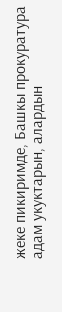жеке пикиримде, Башкы прокуратура адам укуктарын, алардын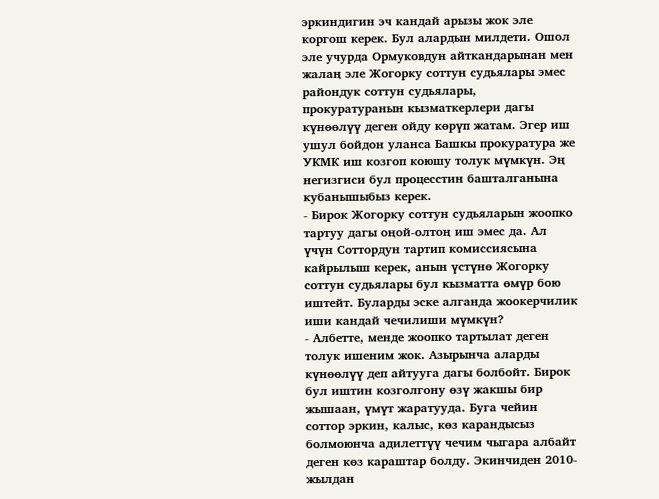эркиндигин эч кандай арызы жок эле коргош керек. Бул алардын милдети. Ошол эле учурда Ормуковдун айткандарынан мен жалаң эле Жогорку соттун судьялары эмес райондук соттун судьялары, прокуратуранын кызматкерлери дагы күнөөлүү деген ойду көрүп жатам. Эгер иш ушул бойдон уланса Башкы прокуратура же УКМК иш козгоп коюшу толук мүмкүн. Эң негизгиси бул процесстин башталганына кубанышыбыз керек.
- Бирок Жогорку соттун судьяларын жоопко тартуу дагы оңой-олтоң иш эмес да. Ал үчүн Соттордун тартип комиссиясына кайрылыш керек, анын үстүнө Жогорку соттун судьялары бул кызматта өмүр бою иштейт. Буларды эске алганда жоокерчилик иши кандай чечилиши мүмкүн?
- Албетте, менде жоопко тартылат деген толук ишеним жок. Азырынча аларды күнөөлүү деп айтууга дагы болбойт. Бирок бул иштин козголгону өзү жакшы бир жышаан, үмүт жаратууда. Буга чейин соттор эркин, калыс, көз карандысыз болмоюнча адилеттүү чечим чыгара албайт деген көз караштар болду. Экинчиден 2010-жылдан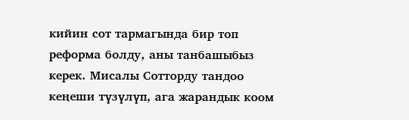кийин сот тармагында бир топ реформа болду, аны танбашыбыз керек. Мисалы Сотторду тандоо кеңеши түзүлүп, ага жарандык коом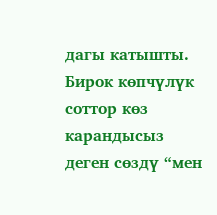дагы катышты. Бирок көпчүлүк соттор көз карандысыз деген сөздү “мен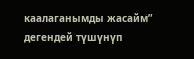каалаганымды жасайм” дегендей түшүнүп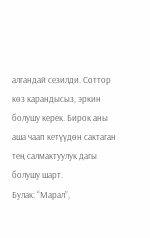алгандай сезилди. Соттор көз карандысыз, эркин болушу керек. Бирок аны аша чаап кетүүдөн сактаган тең салмактуулук дагы болушу шарт.
Булак: “Марал”,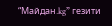“Майдан.kg” гезити